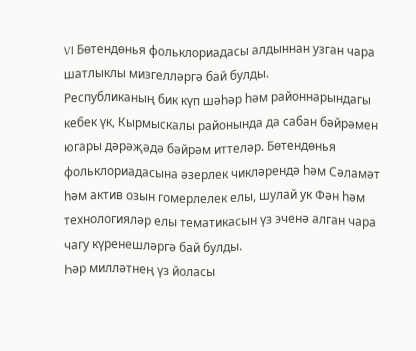VI Бөтендөнья фольклориадасы алдыннан узган чара шатлыклы мизгелләргә бай булды.
Республиканың бик күп шәһәр һәм районнарындагы кебек үк, Кырмыскалы районында да сабан бәйрәмен югары дәрәҗәдә бәйрәм иттеләр. Бөтендөнья фольклориадасына әзерлек чикләрендә һәм Сәламәт һәм актив озын гомерлелек елы, шулай ук Фән һәм технологияләр елы тематикасын үз эченә алган чара чагу күренешләргә бай булды.
Һәр милләтнең үз йоласы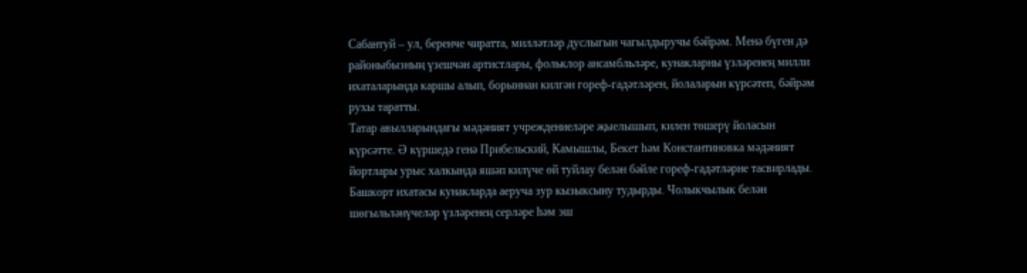Сабантуй – ул, беренче чиратта, милләтләр дуслыгын чагылдыручы бәйрәм. Менә бүген дә районыбызның үзешчән артистлары, фольклор ансамбльләре, кунакларны үзләренең милли ихаталарында каршы алып, борыннан килгән гореф-гадәтләрен, йолаларын күрсәтеп, бәйрәм рухы таратты.
Татар авылларындагы мәдәният учреждениеләре җыелышып, килен төшерү йоласын күрсәтте. Ә күршедә генә Прибельский, Камышлы, Бекет һәм Константиновка мәдәният йортлары урыс халкында яшәп килүче өй туйлау белән бәйле гореф-гадәтләрне тасвирлады. Башкорт ихатасы кунакларда аеруча зур кызыксыну тудырды. Чолыкчылык белән шөгыльләнүчеләр үзләренең серләре һәм эш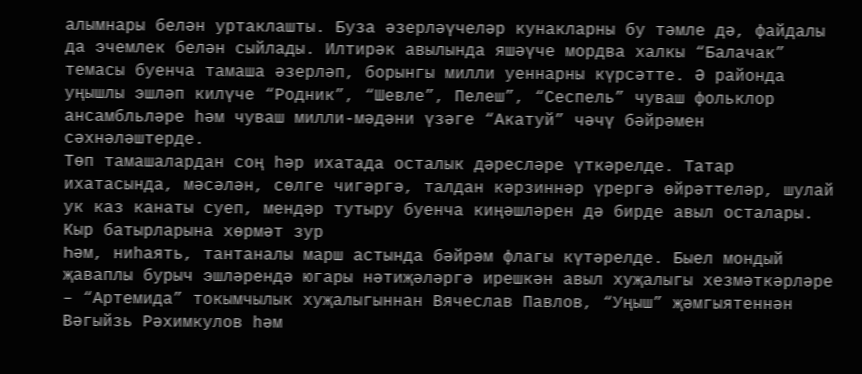алымнары белән уртаклашты. Буза әзерләүчеләр кунакларны бу тәмле дә, файдалы да эчемлек белән сыйлады. Илтирәк авылында яшәүче мордва халкы “Балачак” темасы буенча тамаша әзерләп, борынгы милли уеннарны күрсәтте. Ә районда уңышлы эшләп килүче “Родник”, “Шевле”, Пелеш”, “Сеспель” чуваш фольклор ансамбльләре һәм чуваш милли-мәдәни үзәге “Акатуй” чәчү бәйрәмен сәхнәләштерде.
Төп тамашалардан соң һәр ихатада осталык дәресләре үткәрелде. Татар ихатасында, мәсәлән, сөлге чигәргә, талдан кәрзиннәр үрергә өйрәттеләр, шулай ук каз канаты суеп, мендәр тутыру буенча киңәшләрен дә бирде авыл осталары.
Кыр батырларына хөрмәт зур
Һәм, ниһаять, тантаналы марш астында бәйрәм флагы күтәрелде. Быел мондый җаваплы бурыч эшләрендә югары нәтиҗәләргә ирешкән авыл хуҗалыгы хезмәткәрләре – “Артемида” токымчылык хуҗалыгыннан Вячеслав Павлов, “Уңыш” җәмгыятеннән Вәгыйзь Рәхимкулов һәм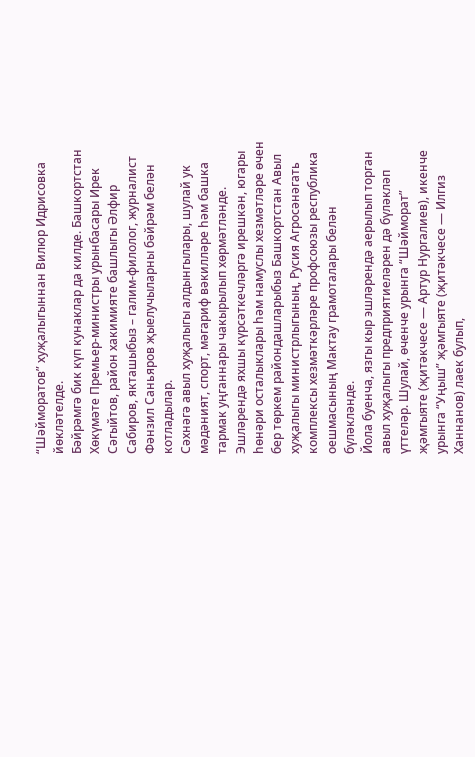“Шәйморатов” хуҗалыгыннан Вилюр Идрисовка йөкләтелде.
Бәйрәмгә бик күп кунаклар да килде. Башкортстан Хөкүмәте Премьер-министры урынбасары Ирек Сәгыйтов, район хакимияте башлыгы Әлфир Сабиров, якташыбыз – галим-филолог, журналист Фәнзил Саньяров җыелучыларны бәйрәм белән котладылар.
Сәхнәгә авыл хуҗалыгы алдынгылары, шулай ук мәдәният, спорт, мәгариф вәкилләре һәм башка тармак уңганнары чакырылып хөрмәтләнде.
Эшләрендә яхшы күрсәткечләргә ирешкән, югары һөнәри осталыклары һәм намуслы хезмәтләре өчен бер төркем райондашларыбыз Башкортстан Авыл хуҗалыгы министрлыгының, Русия Агросәнәгать комплексы хезмәткәрләре профсоюзы республика оешмасының Мактау грамоталары белән бүләкләнде.
Йола буенча, язгы кыр эшләрендә аерылып торган авыл хуҗалыгы предприятиеләрен дә бүләкләп үттеләр. Шулай, өченче урынга “Шәйморат” җәмгыяте (җитәкчесе — Артур Нургалиев), икенче урынга “Уңыш” җәмгыяте (җитәкчесе — Илгиз Ханнанов) лаек булып,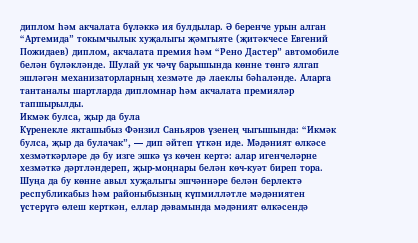диплом һәм акчалата бүләккә ия булдылар. Ә беренче урын алган “Артемида” токымчылык хуҗалыгы җәмгыяте (җитәкчесе Евгений Пожидаев) диплом, акчалата премия һәм “Рено Дастер” автомобиле белән бүләкләнде. Шулай ук чәчү барышында көнне төнгә ялгап эшләгән механизаторларның хезмәте дә лаеклы бәһаләнде. Аларга тантаналы шартларда дипломнар һәм акчалата премияләр тапшырылды.
Икмәк булса, җыр да була
Күренекле якташыбыз Фәнзил Саньяров үзенең чыгышында: “Икмәк булса, җыр да булачак”, — дип әйтеп үткән иде. Мәдәният өлкәсе хезмәткәрләре дә бу изге эшкә үз көчен кертә: алар игенчеләрне хезмәткә дәртләндереп, җыр-моңнары белән көч-куәт биреп тора. Шуңа да бу көнне авыл хуҗалыгы эшчәннәре белән берлектә республикабыз һәм районыбызның күпмилләтле мәдәниятен үстерүгә өлеш керткән, еллар дәвамында мәдәният өлкәсендә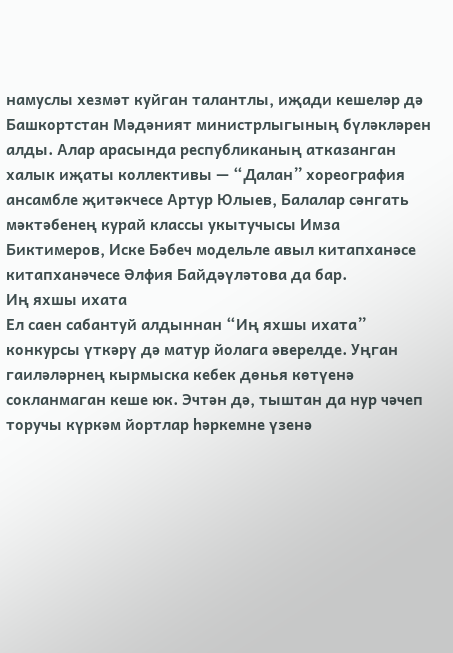намуслы хезмәт куйган талантлы, иҗади кешеләр дә Башкортстан Мәдәният министрлыгының бүләкләрен алды. Алар арасында республиканың атказанган халык иҗаты коллективы — “Далан” хореография ансамбле җитәкчесе Артур Юлыев, Балалар сәнгать мәктәбенең курай классы укытучысы Имза Биктимеров, Иске Бәбеч модельле авыл китапханәсе китапханәчесе Әлфия Байдәүләтова да бар.
Иң яхшы ихата
Ел саен сабантуй алдыннан “Иң яхшы ихата” конкурсы үткәрү дә матур йолага әверелде. Уңган гаиләләрнең кырмыска кебек дөнья көтүенә сокланмаган кеше юк. Эчтән дә, тыштан да нур чәчеп торучы күркәм йортлар һәркемне үзенә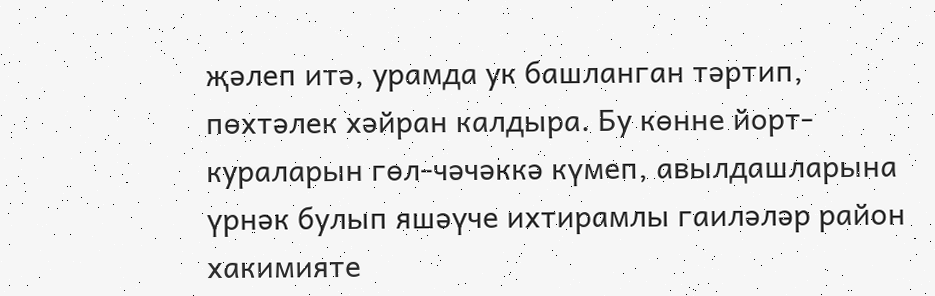җәлеп итә, урамда ук башланган тәртип, пөхтәлек хәйран калдыра. Бу көнне йорт-кураларын гөл-чәчәккә күмеп, авылдашларына үрнәк булып яшәүче ихтирамлы гаиләләр район хакимияте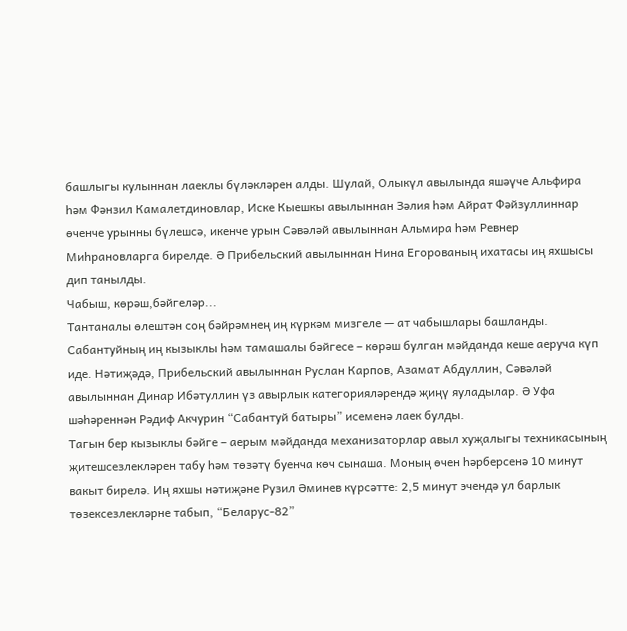башлыгы кулыннан лаеклы бүләкләрен алды. Шулай, Олыкүл авылында яшәүче Альфира һәм Фәнзил Камалетдиновлар, Иске Кыешкы авылыннан Зәлия һәм Айрат Фәйзуллиннар өченче урынны бүлешсә, икенче урын Сәвәләй авылыннан Альмира һәм Ревнер Миһрановларга бирелде. Ә Прибельский авылыннан Нина Егорованың ихатасы иң яхшысы дип танылды.
Чабыш, көрәш,бәйгеләр...
Тантаналы өлештән соң бәйрәмнең иң күркәм мизгеле — ат чабышлары башланды. Сабантуйның иң кызыклы һәм тамашалы бәйгесе – көрәш булган мәйданда кеше аеруча күп иде. Нәтиҗәдә, Прибельский авылыннан Руслан Карпов, Азамат Абдуллин, Сәвәләй авылыннан Динар Ибәтуллин үз авырлык категорияләрендә җиңү яуладылар. Ә Уфа шәһәреннән Рәдиф Акчурин “Сабантуй батыры” исеменә лаек булды.
Тагын бер кызыклы бәйге – аерым мәйданда механизаторлар авыл хуҗалыгы техникасының җитешсезлекләрен табу һәм төзәтү буенча көч сынаша. Моның өчен һәрберсенә 10 минут вакыт бирелә. Иң яхшы нәтиҗәне Рузил Әминев күрсәтте: 2,5 минут эчендә ул барлык төзексезлекләрне табып, “Беларус-82”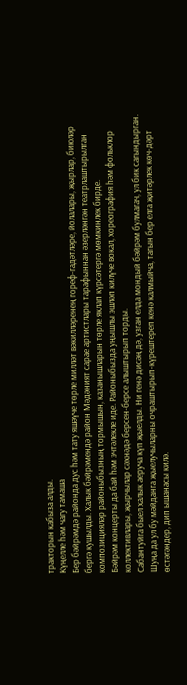тракторын кабыза алды.
Күңелле һәм чагу тамаша
Бер бәйрәмдә районда дус һәм тату яшәүче төрле милләт вәкилләренең гореф-гадәтләре, йолалары, җырлар, биюләр бергә кушылды. Халык бәйрәмендә район Мәдәният сарае артистлары тарафыннан әзерләнгән театрлаштырылган композицияләр районыбызның тормышын, казанышларын төрле яклап күрсәтергә мөмкинлек бирде.
Бәйрәм концерты да бай һәм эчтәлекле иде. Районыбызда уңышлы эшләп килүче вокал, хореография һәм фольклор коллективлары, җырчылар сәхнәдә берсен-берсе алыштырып торды.
Сабантуйга быел халык аеруча күп җыелды. Ни генә дисәң дә, узган елда мондый бәйрәм булмагач, ул бик сагындырган. Шуңа да ул бу мәйданга җыелучыларны очраштырып-күрештереп кенә калмыйча, тагын бер елга җитәрлек көч-дәрт өстәгәндер, дип ышанасы килә.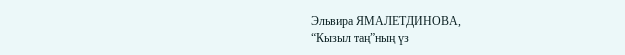Эльвира ЯМАЛЕТДИНОВА,
“Кызыл таң”ның үз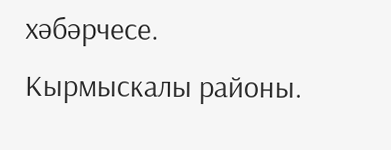хәбәрчесе.
Кырмыскалы районы.